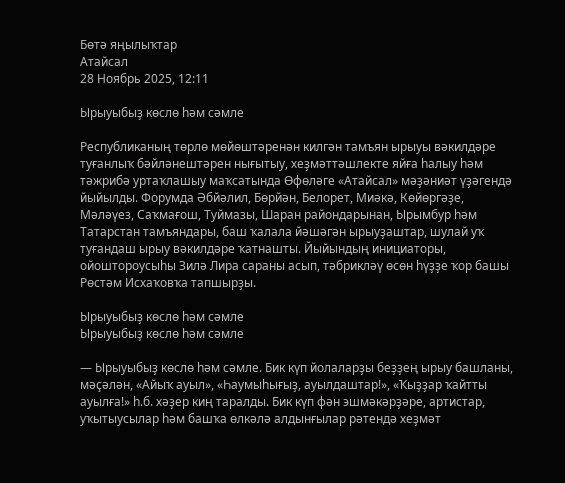Бөтә яңылыҡтар
Атайсал
28 Ноябрь 2025, 12:11

Ырыуыбыҙ көслө һәм сәмле

Республиканың төрлө мөйөштәренән килгән тамъян ырыуы вәкилдәре туғанлыҡ бәйләнештәрен нығытыу, хеҙмәттәшлекте яйға һалыу һәм тәжрибә уртаҡлашыу маҡсатында Өфөләге «Атайсал» мәҙәниәт үҙәгендә йыйылды. Форумда Әбйәлил, Бөрйән, Белорет, Миәкә, Көйөргәҙе, Мәләүез, Саҡмағош, Туймазы, Шаран райондарынан, Ырымбур һәм Татарстан тамъяндары, баш ҡалала йәшәгән ырыуҙаштар, шулай уҡ туғандаш ырыу вәкилдәре ҡатнашты. Йыйындың инициаторы, ойоштороусыһы Зилә Лира сараны асып, тәбрикләү өсөн һүҙҙе ҡор башы Рөстәм Исхаҡовҡа тапшырҙы.

Ырыуыбыҙ көслө һәм сәмле
Ырыуыбыҙ көслө һәм сәмле

— Ырыуыбыҙ көслө һәм сәмле. Бик күп йолаларҙы беҙҙең ырыу башланы, мәҫәлән, «Айыҡ ауыл», «Һаумыһығыҙ, ауылдаштар!», «Ҡыҙҙар ҡайтты ауылға!» һ.б. хәҙер киң таралды. Бик күп фән эшмәкәрҙәре, артистар, уҡытыусылар һәм башҡа өлкәлә алдынғылар рәтендә хеҙмәт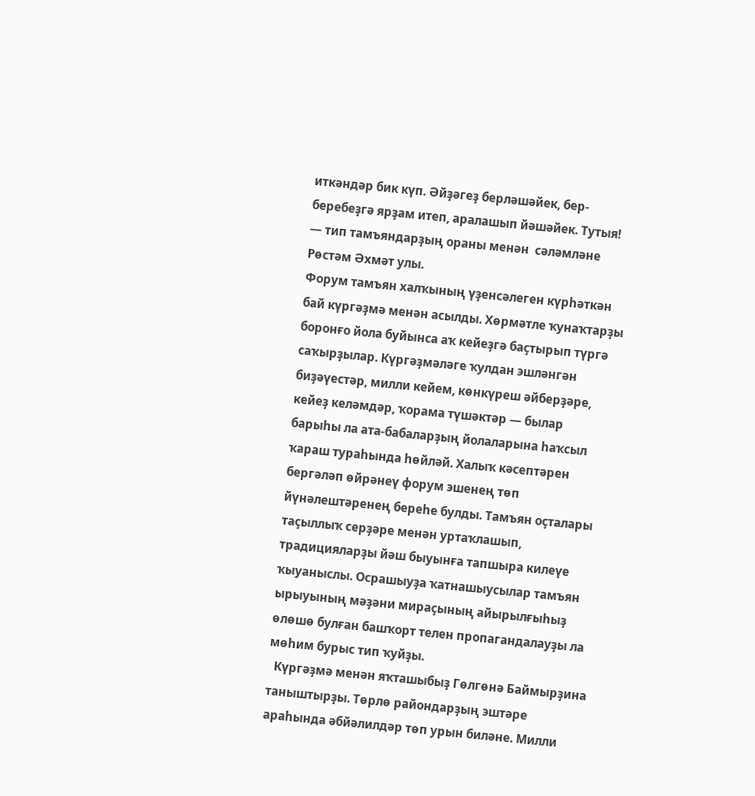иткәндәр бик күп. Әйҙәгеҙ берләшәйек, бер-беребеҙгә ярҙам итеп, аралашып йәшәйек. Тутыя! — тип тамъяндарҙың ораны менән  сәләмләне Рөстәм Әхмәт улы.
Форум тамъян халҡының үҙенсәлеген күрһәткән бай күргәҙмә менән асылды. Хөрмәтле ҡунаҡтарҙы боронғо йола буйынса аҡ кейеҙгә баҫтырып түргә саҡырҙылар. Күргәҙмәләге ҡулдан эшләнгән биҙәүестәр, милли кейем, көнкүреш әйберҙәре, кейеҙ келәмдәр, ҡорама түшәктәр — былар барыһы ла ата-бабаларҙың йолаларына һаҡсыл ҡараш тураһында һөйләй. Халыҡ кәсептәрен бергәләп өйрәнеү форум эшенең төп йүнәлештәренең береһе булды. Тамъян оҫталары таҫыллыҡ серҙәре менән уртаҡлашып, традицияларҙы йәш быуынға тапшыра килеүе ҡыуаныслы. Осрашыуҙа ҡатнашыусылар тамъян ырыуының мәҙәни мираҫының айырылғыһыҙ өлөшө булған башҡорт телен пропагандалауҙы ла мөһим бурыс тип ҡуйҙы.
  Күргәҙмә менән яҡташыбыҙ Гөлгөнә Баймырҙина таныштырҙы. Төрлө райондарҙың эштәре араһында әбйәлилдәр төп урын биләне. Милли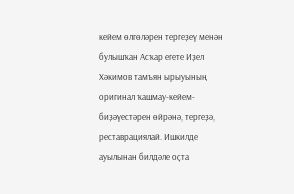кейем өлгөләрен тергеҙеү менән булышҡан Асҡар егете Иҙел Хәкимов тамъян ырыуының оригинал ҡашмау-кейем-биҙәүестәрен өйрәнә, тергеҙә, реставрациялай. Ишкилде ауылынан билдәле оҫта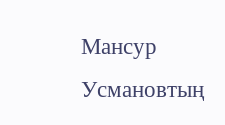Мансур Усмановтың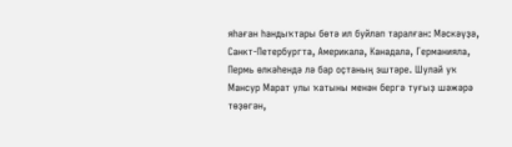яһаған һандыҡтары бөтә ил буйлап таралған: Мәскәүҙә, Санкт-Петербургта, Америкала, Канадала, Германияла, Пермь өлкәһендә лә бар оҫтаның эштәре. Шулай уҡ Мансур Марат улы ҡатыны менән бергә туғыҙ шәжәрә төҙөгән,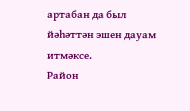артабан да был йәһәттән эшен дауам итмәксе.
Район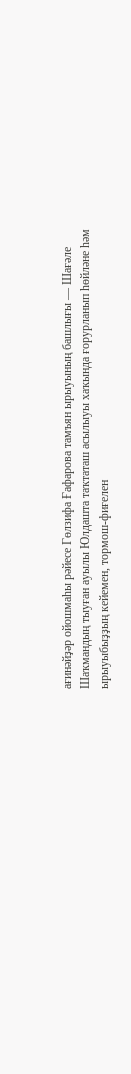ағинәйҙәр ойошмаһы рәйесе Гөлзифа Ғафарова тамъян ырыуының башлығы — Шағәле Шаҡмандың тыуған ауылы Юлдашта таҡтаташ асылыуы хаҡында ғорурланып һөйләне һәм ырыуыбыҙҙың кейемен, тормош-фиғелен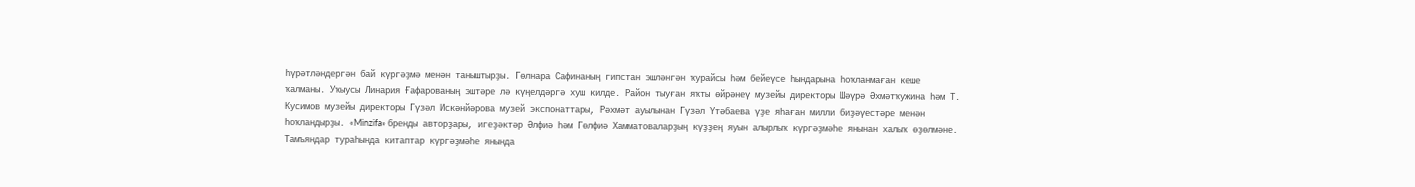һүрәтләндергән бай күргәҙмә менән таныштырҙы. Гөлнара Сафинаның гипстан эшләнгән ҡурайсы һәм бейеүсе һындарына һоҡланмаған кеше ҡалманы. Уҡыусы Линария Ғафарованың эштәре лә күңелдәргә хуш килде. Район тыуған яҡты өйрәнеү музейы директоры Шәүрә Әхмәтҡужина һәм Т. Кусимов музейы директоры Гүзәл Искәнйәрова музей экспонаттары, Рәхмәт ауылынан Гүзәл Үтәбаева үҙе яһаған милли биҙәүестәре менән һоҡландырҙы. «Minzifa» бренды авторҙары, игеҙәктәр Әлфиә һәм Гөлфиә Хамматоваларҙың күҙҙең яуын алырлыҡ күргәҙмәһе янынан халыҡ өҙөлмәне.
Тамъяндар тураһында китаптар күргәҙмәһе янында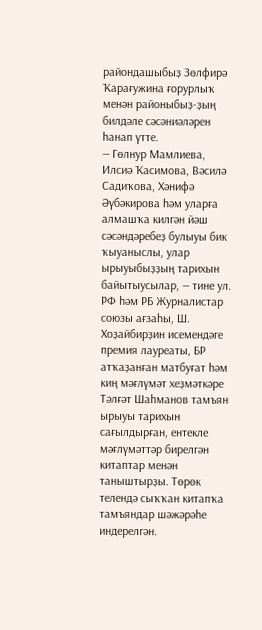райондашыбыҙ Зөлфирә Ҡарағужина ғорурлыҡ менән районыбыҙ-ҙың билдәле сәсәниәләрен һанап үтте.
— Гөлнур Мамлиева, Илсиә Ҡасимова, Вәсилә Садиҡова, Хәнифә Әүбәкирова һәм уларға алмашҡа килгән йәш сәсәндәребеҙ булыуы бик ҡыуаныслы, улар ырыуыбыҙҙың тарихын байытыусылар, — тине ул.
РФ һәм РБ Журналистар союзы ағзаһы, Ш. Хоҙайбирҙин исемендәге премия лауреаты, БР атҡаҙанған матбуғат һәм киң мәғлүмәт хеҙмәткәре Тәлғәт Шаһманов тамъян ырыуы тарихын сағылдырған, ентекле мәғлүмәттәр бирелгән китаптар менән таныштырҙы. Төрөк телендә сыҡҡан китапҡа тамъяндар шәжәрәһе индерелгән.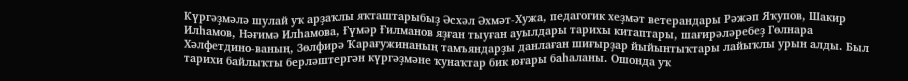Күргәҙмәлә шулай уҡ арҙаҡлы яҡташтарыбыҙ Әсхәл Әхмәт-Хужа, педагогик хеҙмәт ветерандары Рәжәп Яҡупов, Шакир Илһамов, Нәғимә Илһамова, Ғүмәр Ғилманов яҙған тыуған ауылдары тарихы китаптары, шағирәләребеҙ Гөлнара Хәлфетдино-ваның, Зөлфирә Ҡарағужинаның тамъяндарҙы данлаған шиғырҙар йыйынтыҡтары лайыҡлы урын алды. Был тарихи байлыҡты берләштергән күргәҙмәне ҡунаҡтар бик юғары баһаланы. Ошонда уҡ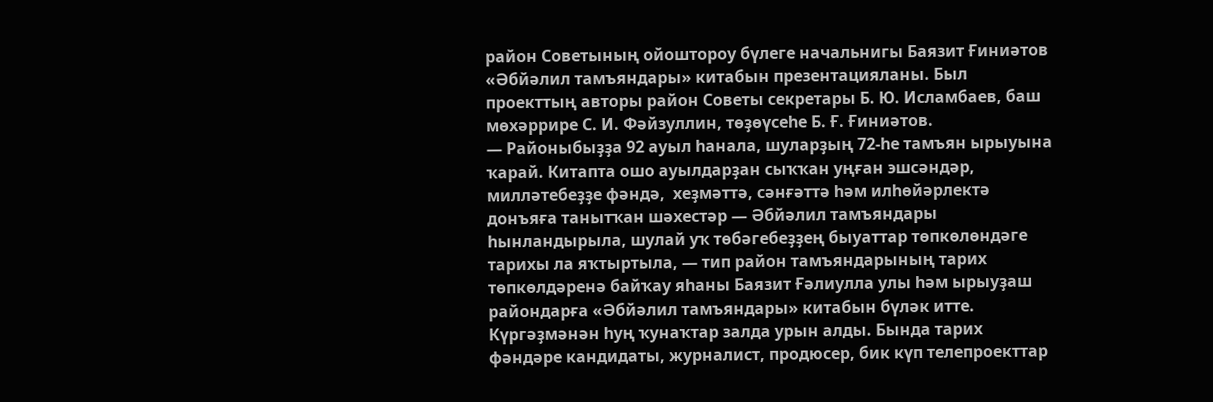район Советының ойоштороу бүлеге начальнигы Баязит Ғиниәтов «Әбйәлил тамъяндары» китабын презентацияланы. Был проекттың авторы район Советы секретары Б. Ю. Исламбаев, баш мөхәррире С. И. Фәйзуллин, төҙөүсеһе Б. Ғ. Ғиниәтов.
— Районыбыҙҙа 92 ауыл һанала, шуларҙың 72-һе тамъян ырыуына ҡарай. Китапта ошо ауылдарҙан сыҡҡан уңған эшсәндәр, милләтебеҙҙе фәндә,  хеҙмәттә, сәнғәттә һәм илһөйәрлектә донъяға танытҡан шәхестәр — Әбйәлил тамъяндары һынландырыла, шулай уҡ төбәгебеҙҙең быуаттар төпкөлөндәге тарихы ла яҡтыртыла, — тип район тамъяндарының тарих төпкөлдәренә байҡау яһаны Баязит Ғәлиулла улы һәм ырыуҙаш райондарға «Әбйәлил тамъяндары» китабын бүләк итте.
Күргәҙмәнән һуң ҡунаҡтар залда урын алды. Бында тарих фәндәре кандидаты, журналист, продюсер, бик күп телепроекттар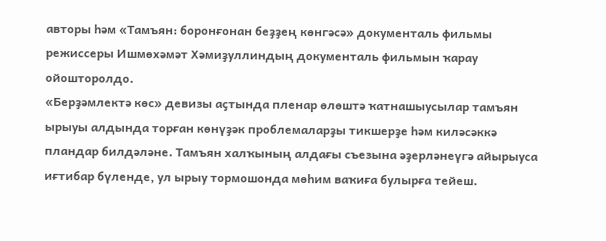авторы һәм «Тамъян: боронғонан беҙҙең көнгәсә» документаль фильмы режиссеры Ишмөхәмәт Хәмиҙуллиндың документаль фильмын ҡарау ойошторолдо.
«Берҙәмлектә көс» девизы аҫтында пленар өлөштә ҡатнашыусылар тамъян ырыуы алдында торған көнүҙәк проблемаларҙы тикшерҙе һәм киләсәккә пландар билдәләне. Тамъян халҡының алдағы съезына әҙерләнеүгә айырыуса иғтибар бүленде, ул ырыу тормошонда мөһим ваҡиға булырға тейеш.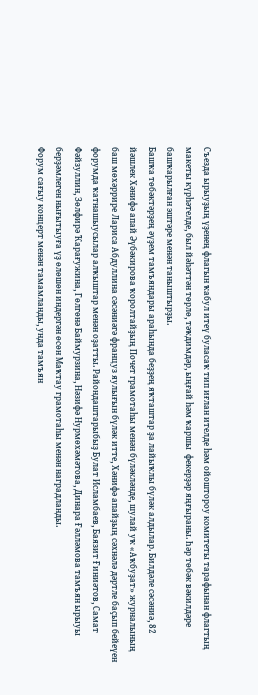Съезда ырыуҙың үҙенең флагын ҡабул итеү буласаҡ тип иғлан ителде һәм ойоштороу комитеты тарафынан флагтың макеты күрһәтелде, был йәһәттән төрлө, тәҡдимдәр, ыңғай һәм ҡаршы  фекерҙәр яңғыраны. Һәр төбәк вәкилдәре башҡарылған эштәре менән таныштырҙы.
Башҡа төбәктәрҙең әүҙем тамъяндары араһында беҙҙең яҡташтар ҙа лайыҡлы бүләк алдылар. Билдәле сәсәниә, 82 йәшлек Хәнифә апай Әүбәкирова ҡоролтайҙың Почет грамотаһы менән бүләкләнде, шулай уҡ «Аҡбуҙат» журналының баш мөхәррире Лариса Абдуллина сәсәниәгә француз яулығын бүләк итте, Хәнифә апайҙың сәхнәлә дәртле баҫып бейеүен форумда ҡатнашыусылар алҡыштар менән оҙатты. Райондаштарыбыҙ Булат Исламбаев, Баязит Ғиниәтов, Самат Фәйзуллин, Зөлфирә Ҡарағужина, Гөлгөнә Баймурзина, Нәзифә Нурмөхәмәтова, Динара Ғәлләмова тамъян ырыуы берҙәмлеген нығытыуға үҙ өлөшөн индергән өсөн Маҡтау грамотаһы менән наградланды.
Форум сағыу концерт менән тамамланды, унда тамъян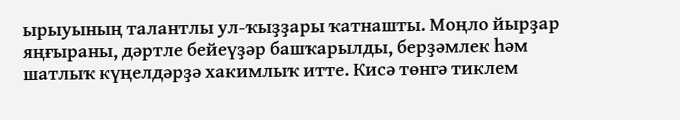ырыуының талантлы ул-ҡыҙҙары ҡатнашты. Моңло йырҙар яңғыраны, дәртле бейеүҙәр башҡарылды, берҙәмлек һәм шатлыҡ күңелдәрҙә хакимлыҡ итте. Кисә төнгә тиклем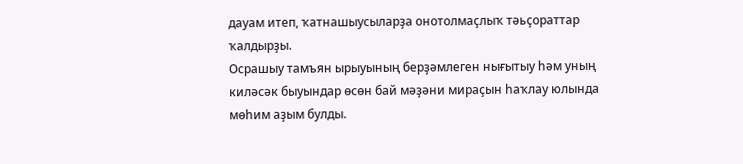дауам итеп, ҡатнашыусыларҙа онотолмаҫлыҡ тәьҫораттар ҡалдырҙы.
Осрашыу тамъян ырыуының берҙәмлеген нығытыу һәм уның киләсәк быуындар өсөн бай мәҙәни мираҫын һаҡлау юлында мөһим аҙым булды.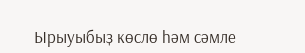Ырыуыбыҙ көслө һәм сәмле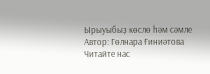Ырыуыбыҙ көслө һәм сәмле
Автор: Гөлнара Ғиниәтова
Читайте нас